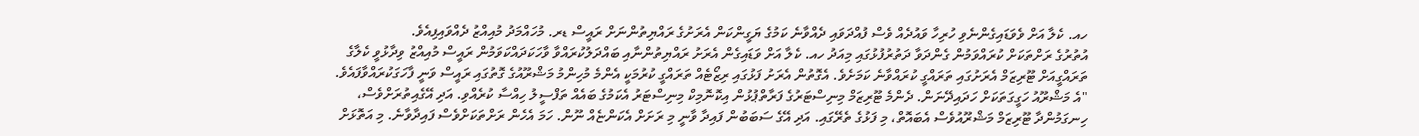ހއ. ކެލާ އަށް ވެވަޑައިގެންނެވި ހުރިހާ ވައުދެއް ވެސް ފުއްދަވައި ދެއްވާނެ ކަމުގެ ޔަގީންކަން އެރަށުގެ ރައްޔިތުންނަށް ރައީސް ޑރ. މުހައްމަދު މުއިއްޒު ދެއްވައިފިއެވެ.
އުތުރުގެ ރަށްތަކަށް ކުރައްވަމުން ގެންދަވާ ދަތުރުފުޅުގައި މިއަދު ހއ. ކެލާ އަށް ވަޑައިގެން އެރަށު ރައްޔިތުންނާއި ބައްދަލުކުރައްވާ ވާހަކަދައްކަވަމުން ރައީސް މުއިއްޒު ވިދާޅުވީ ކެލާގެ ތަރައްގީއަށް ޓޫރިޒަމް އެރަށުގައި ތަރައްގީ ކުރައްވާނެ ކަމަށެވެ. އެގޮތުން އެރަށު ފަޅުގައި ރިޒޯޓެއް ތަރައްގީ ކުރުމަކީ އެންމެ މުހިންމު މަޝްރޫއުގެ ގޮތުގައި ރައީސް ވަނީ ފާހަގަކުރައްވާފައެވެ.
"އެ މަޝްރޫއު ހަގީގަތަކަށް ހަދައިދޭނަން. ދެންމެ ޓޫރިޒަމް މިނިސްޓަރުގެ ފަރާތްޕުޅުން އިކޮނޮމިކް މިނިސްޓަރު އެކަމުގެ ބައެއް ތަފްސީލު ހިއްސާ ކުރެއްވި. އަދި އޭގެއިތުރަށްވެސް، ހިނގަމުންދާ ޓޫރިޒަމް މަޝްރޫއުވެސް އެބައޮތް، މި ފަޅުގެ ތެރޭގައި. އަދި އޭގެ ސަބަބުން ފައިދާ ވާނީ މި ރަށަށް އެކަންޏެއް ނޫން. ހަމަ އެހެން ރަށްތަކަށްވެސް ފައިދާވާނެ. މި އަތޮޅަށް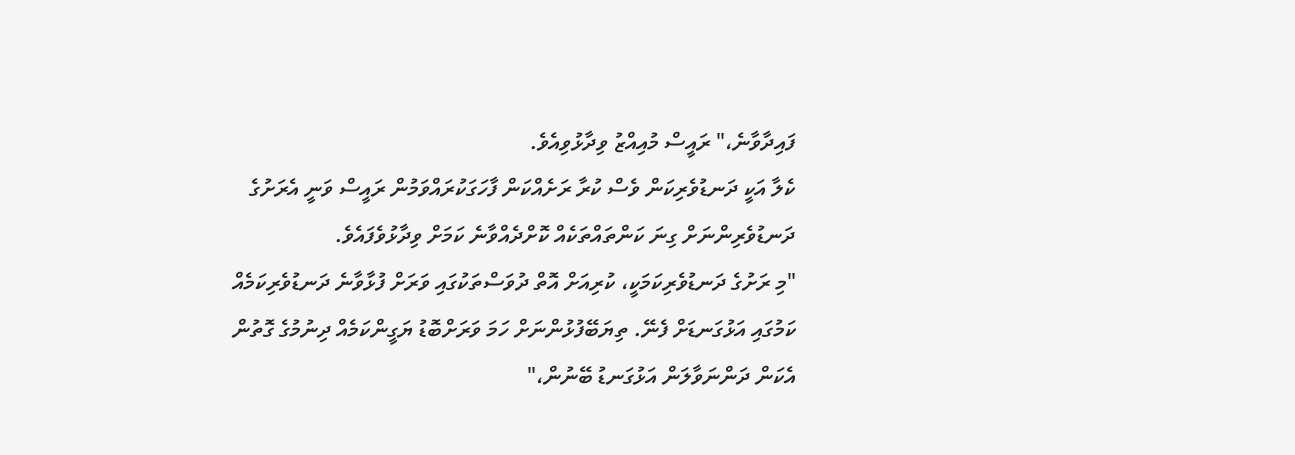ފައިދާވާނެ،" ރައީސް މުއިއްޒު ވިދާޅުވިއެވެ.
ކެލާ އަކީ ދަނޑުވެރިކަން ވެސް ކުރާ ރަށެއްކަން ފާހަގަކުރައްވަމުން ރައީސް ވަނީ އެރަށުގެ ދަނޑުވެރިންނަށް ގިނަ ކަންތައްތަކެއް ކޮށްދެއްވާނެ ކަމަށް ވިދާޅުވެފައެވެ.
"މި ރަށުގެ ދަނޑުވެރިކަމަކީ، ކުރިއަށް އޮތް ދުވަސްތަކުގައި ވަރަށް ފުޅާވާނެ ދަނޑުވެރިކަމެއް ކަމުގައި އަޅުގަނޑަށް ފެނޭ. ތިޔަބޭފުޅުންނަށް ހަމަ ވަރަށްބޮޑު ޔަގީންކަމެއް ދިނުމުގެ ގޮތުން އެކަން ދަންނަވާލަން އަޅުގަނޑު ބޭނުން،"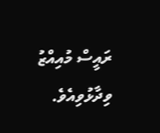ރައީސް މުއިއްޒު ވިދާޅުވިއެވެ.